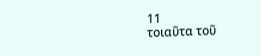11
τοιαῦτα τοῦ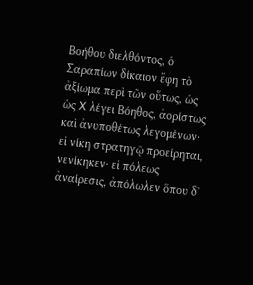Βοήθου διελθόντος, ὁ Σαραπίων δίκαιον ἔφη τὸ ἀξίωμα περὶ τῶν οὕτως, ὡς ὡς X λέγει Βόηθος, ἀορίστως καὶ ἀνυποθέτως λεγομένων· εἰ νίκη στρατηγῷ προείρηται, νενίκηκεν· εἰ πόλεως ἀναίρεσις, ἀπόλωλεν ὅπου δʼ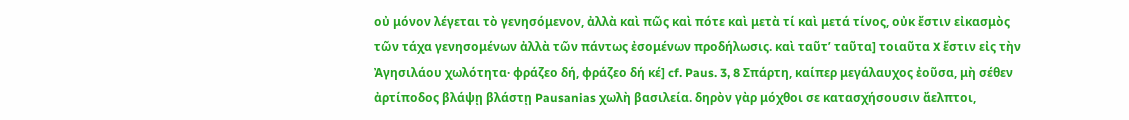οὐ μόνον λέγεται τὸ γενησόμενον, ἀλλὰ καὶ πῶς καὶ πότε καὶ μετὰ τί καὶ μετά τίνος, οὐκ ἔστιν εἰκασμὸς τῶν τάχα γενησομένων ἀλλὰ τῶν πάντως ἐσομένων προδήλωσις. καὶ ταῦτʼ ταῦτα] τοιαῦτα X ἔστιν εἰς τὴν Ἀγησιλάου χωλότητα· φράζεο δή, φράζεο δή κέ] cf. Paus. 3, 8 Σπάρτη, καίπερ μεγάλαυχος ἐοῦσα, μὴ σέθεν ἀρτίποδος βλάψῃ βλάστῃ Pausanias χωλὴ βασιλεία. δηρὸν γὰρ μόχθοι σε κατασχήσουσιν ἄελπτοι,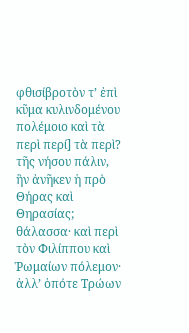φθισίβροτὸν τʼ ἐπὶ κῦμα κυλινδομένου πολέμοιο καὶ τὰ περὶ περί] τὰ περὶ? τῆς νήσου πάλιν, ἣν ἀνῆκεν ἡ πρὸ Θήρας καὶ Θηρασίας; θάλασσα· καὶ περὶ τὸν Φιλίππου καὶ Ῥωμαίων πόλεμον· ἀλλʼ ὁπότε Τρώων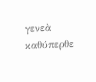γενεὰ καθύπερθε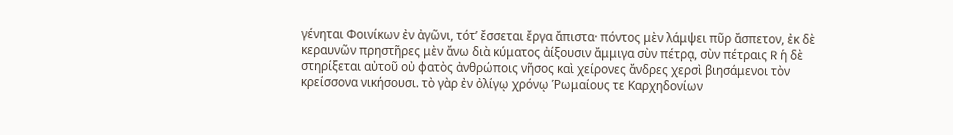γένηται Φοινίκων ἐν ἀγῶνι, τότʼ ἔσσεται ἔργα ἄπιστα· πόντος μὲν λάμψει πῦρ ἄσπετον, ἐκ δὲ κεραυνῶν πρηστῆρες μὲν ἄνω διὰ κύματος ἀίξουσιν ἄμμιγα σὺν πέτρᾳ, σὺν πέτραις R ἡ δὲ στηρίξεται αὐτοῦ οὐ φατὸς ἀνθρώποις νῆσος καὶ χείρονες ἄνδρες χερσὶ βιησάμενοι τὸν κρείσσονα νικήσουσι. τὸ γὰρ ἐν ὀλίγῳ χρόνῳ Ῥωμαίους τε Καρχηδονίων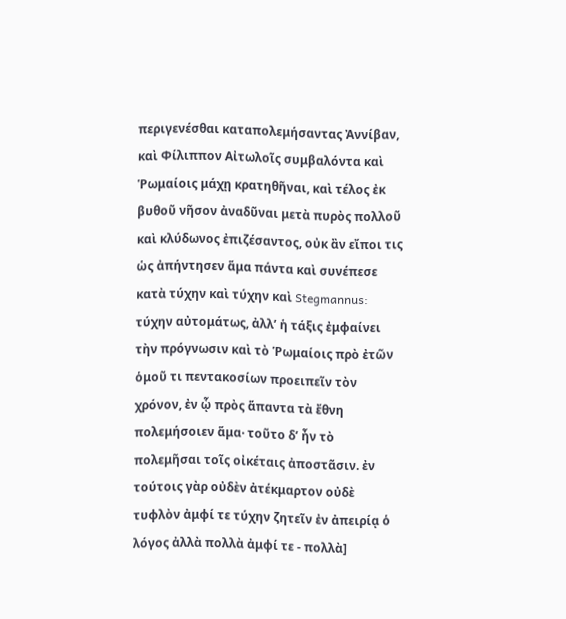περιγενέσθαι καταπολεμήσαντας Ἀννίβαν, καὶ Φίλιππον Αἰτωλοῖς συμβαλόντα καὶ Ῥωμαίοις μάχῃ κρατηθῆναι, καὶ τέλος ἐκ βυθοῦ νῆσον ἀναδῦναι μετὰ πυρὸς πολλοῦ καὶ κλύδωνος ἐπιζέσαντος, οὐκ ἂν εἴποι τις ὡς ἀπήντησεν ἅμα πάντα καὶ συνέπεσε κατὰ τύχην καὶ τύχην καὶ Stegmannus: τύχην αὐτομάτως, ἀλλʼ ἡ τάξις ἐμφαίνει τὴν πρόγνωσιν καὶ τὸ Ῥωμαίοις πρὸ ἐτῶν ὁμοῦ τι πεντακοσίων προειπεῖν τὸν χρόνον, ἐν ᾧ πρὸς ἅπαντα τὰ ἔθνη πολεμήσοιεν ἅμα· τοῦτο δʼ ἦν τὸ πολεμῆσαι τοῖς οἰκέταις ἀποστᾶσιν. ἐν τούτοις γὰρ οὐδὲν ἀτέκμαρτον οὐδὲ τυφλὸν ἀμφί τε τύχην ζητεῖν ἐν ἀπειρίᾳ ὁ λόγος ἀλλὰ πολλὰ ἀμφί τε - πολλὰ]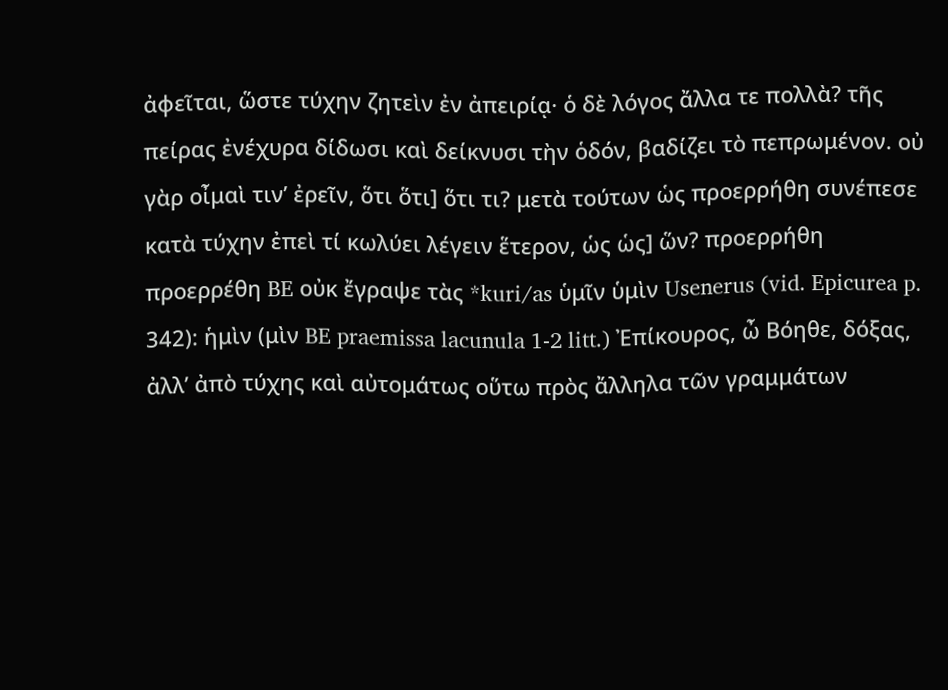ἀφεῖται, ὥστε τύχην ζητεὶν ἐν ἀπειρίᾳ· ὁ δὲ λόγος ἄλλα τε πολλὰ? τῆς πείρας ἐνέχυρα δίδωσι καὶ δείκνυσι τὴν ὁδόν, βαδίζει τὸ πεπρωμένον. οὐ γὰρ οἶμαὶ τινʼ ἐρεῖν, ὅτι ὅτι] ὅτι τι? μετὰ τούτων ὡς προερρήθη συνέπεσε κατὰ τύχην ἐπεὶ τί κωλύει λέγειν ἕτερον, ὡς ὡς] ὥν? προερρήθη προερρέθη BE οὐκ ἔγραψε τὰς *kuri/as ὑμῖν ὑμὶν Usenerus (vid. Epicurea p. 342): ἡμὶν (μὶν BE praemissa lacunula 1-2 litt.) Ἐπίκουρος, ὦ Βόηθε, δόξας, ἀλλʼ ἀπὸ τύχης καὶ αὐτομάτως οὕτω πρὸς ἄλληλα τῶν γραμμάτων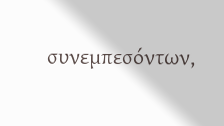συνεμπεσόντων,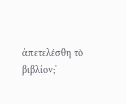ἀπετελέσθη τὸ βιβλίον;ʼ